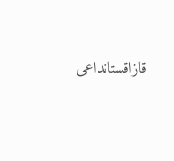قازاقستانداعى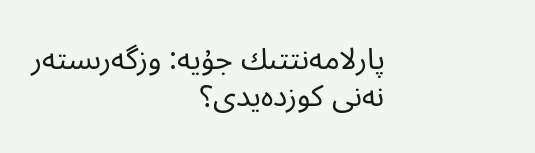پارلامەنتتىك جۇيە: وزگەرىستەر نەنى كوزدەيدى؟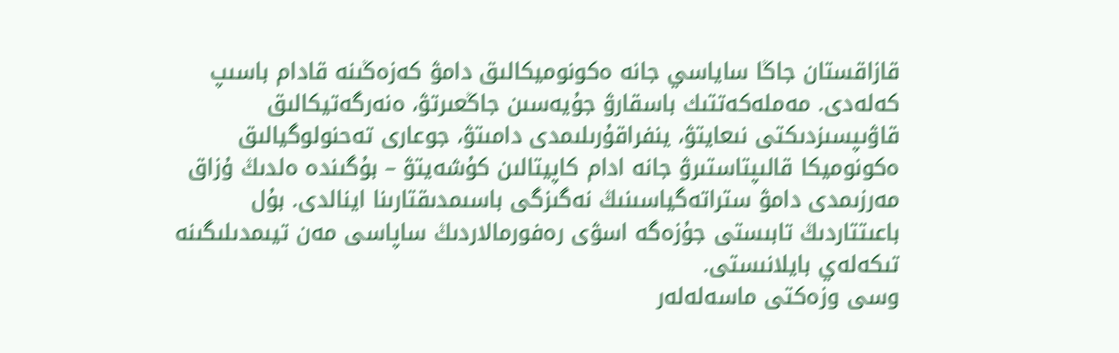قازاقستان جاڭا ساياسي جانە ەكونوميكالىق دامۋ كەزەڭىنە قادام باسىپ كەلەدى. مەملەكەتتىك باسقارۋ جۇيەسىن جاڭعىرتۋ، ەنەرگەتيكالىق قاۋىپسىزدىكتى نىعايتۋ، ينفراقۇرىلىمدى دامىتۋ، جوعارى تەحنولوگيالىق ەكونوميكا قالىپتاستىرۋ جانە ادام كاپيتالىن كۇشەيتۋ – بۇگىندە ەلدىڭ ۇزاق مەرزىمدى دامۋ ستراتەگياسىنىڭ نەگىزگى باسىمدىقتارىنا اينالدى. بۇل باعىتتاردىڭ تابىستى جۇزەگە اسۋى رەفورمالاردىڭ ساپاسى مەن تيىمدىلىگىنە تىكەلەي بايلانىستى.
وسى وزەكتى ماسەلەلەر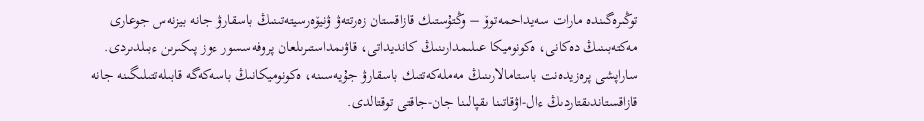توڭىرەگىندە مارات سەيداحمەتوۆ – وڭتۇستىك قازاقستان زەرتتەۋ ۋنيۆەرسيتەتىنىڭ باسقارۋ جانە بيزنەس جوعارى مەكتەبىنىڭ دەكانى، ەكونوميكا عىلىمدارىنىڭ كانديداتى، قاۋىمداستىرىلعان پروفەسسور ءوز پىكىرىن ءبىلدىردى. ساراپشى پرەزيدەنت باستامالارىنىڭ مەملەكەتتىك باسقارۋ جۇيەسىنە، ەكونوميكانىڭ باسەكەگە قابىلەتتىلىگىنە جانە قازاقستاندىقتاردىڭ ءال-اۋقاتىنا ىقپالىنا جان-جاقتى توقتالدى.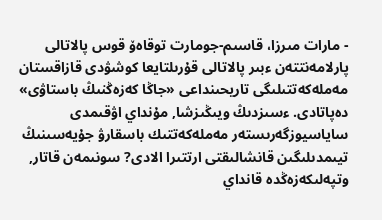- مارات مىرزا، قاسىم-جومارت توقاەۆ قوس پالاتالى پارلامەنتتەن ءبىر پالاتالى قۇرىلتايعا كوشۋدى قازاقستان مەملەكەتتىلىگى تاريحىنداعى «جاڭا كەزەڭنىڭ باستاۋى» دەپاتادى. ءسىزدىڭ ويىڭىزشا, مۇنداي اۋقىمدى ساياسيوزگەرىستەر مەملەكەتتىك باسقارۋ جۇيەسىنىڭ تيىمدىلىگىن قانشالىقتى ارتتىرا الادى? سونىمەن قاتار, وتپەلىكەزەڭدە قانداي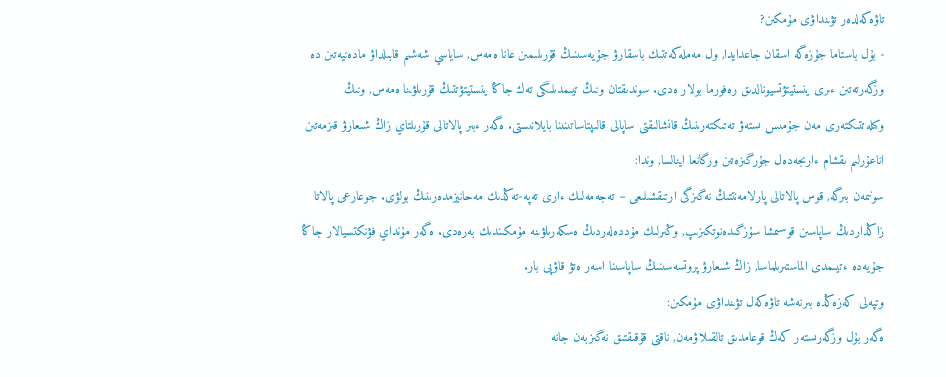تاۋەكەلدەر تۋىنداۋى مۇمكىن?
- بۇل باستاما جۇزەگە اسقان جاعدايدا, ول مەملەكەتتىك باسقارۋ جۇيەسىنىڭ قۇرىلىمىن عانا ەمەس, ساياسي شەشىم قابىلداۋ مادەنيەتىن دە وزگەرتەتىن ءىرى ينستيتۋتسيونالدىق رەفورما بولار ەدى. سوندىقتان ونىڭ تيىمدىلىگى تەك جاڭا ينستيتۋتتىڭ قۇرىلۋىنا ەمەس, ونىڭ وكىلەتتىكتەرى مەن جۇمىس ىستەۋ تەتىكتەرىنىڭ قانشالىقتى ساپالى قالىپتاساتىنىنا بايلانىستى. ەگەر ءبىر پالاتالى قۇرىلتاي زاڭ شىعارۋ قىزمەتىن اناعۇرلىم ىقشام ءارىجەدەل جۇرگىزەتىن ورگانعا اينالسا, وندا:
سونىمەن بىرگە, قوس پالاتالى پارلامەنتتىڭ نەگىزگى ارتىقشىلىعى – تەجەمەلىك ءارى تەپە-تەڭدىك مەحانيزمدەرىنىڭ بولۋى. جوعارعى پالاتا زاڭداردىڭ ساپاسىن قوسىمشا سۇزگىدەنوتكىزىپ, وڭىرلىك مۇددەلەردىڭ ەسكەرىلۋىنە مۇمكىندىك بەرەدى. ەگەر مۇنداي فۋنكتسيالار جاڭا جۇيەدە ءتيىمدى الماستىرىلماسا, زاڭ شىعارۋ پروتسەسىنىڭ ساپاسىنا اسەر ەتۋ قاۋپى بار.
وتپەلى كەزەڭدە بىرنەشە تاۋەكەل تۋىنداۋى مۇمكىن:
ەگەر بۇل وزگەرىستەر كەڭ قوعامدىق تالقىلاۋمەن, ناقتى قۇقىقتىق نەگىزبەن جانە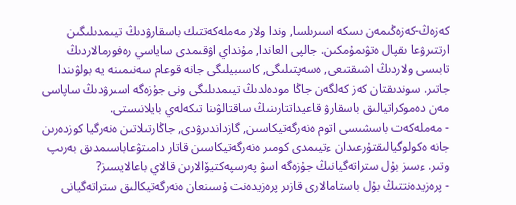كەزەڭ-كەزەڭىمەن ىسكە اسىرىلسا, وندا ولار مەملەكەتتىك باسقارۋدىڭ تيىمدىلىگىن ارتتىرۋعا ىقپال ەتۋىمۇمكىن. جالپى العاندا, مۇنداي اۋقىمدى ساياسي رەفورمالاردىڭ تابىسى ولاردىڭ اشىقتىعى, ەسەپتىلىگى, كاسىبيلىگى جانە قوعام سەنىمىنە يە بولۋىندا جاتىر. سوندىقتان كەز كەلگەن جاڭا مودەلدىڭ تيىمدىلىگى ونى جۇزەگە اسىرۋدىڭ ساپاسى مەن دەموكراتيالىق باسقارۋ قاعيداتتارىنىڭ ساقتالۋىنا تىكەلەي بايلانىستى.
- مەملەكەت باسشىسى اتوم ەنەرگەتيكاسىن, گازداندىرۋدى, جاڭارتىلاتىن ەنەرگيا كوزدەرىن جانە ەكولوگيالىقتۇرعىدان ءتيىمدى كومىر ەنەرگەتيكاسىن قاتار دامىتۋعاباسىمدىق بەرىپ وتىر. ءسىز بۇل ستراتەگيانىڭ جۇزەگە اسۋ پەرسپەكتيۆالارىن قالاي باعالايسىز?
- پرەزيدەنتتىڭ بۇل باستامالارى قازىر پرەزيدەنت ۇسىنعان ەنەرگەتيكالىق ستراتەگيانى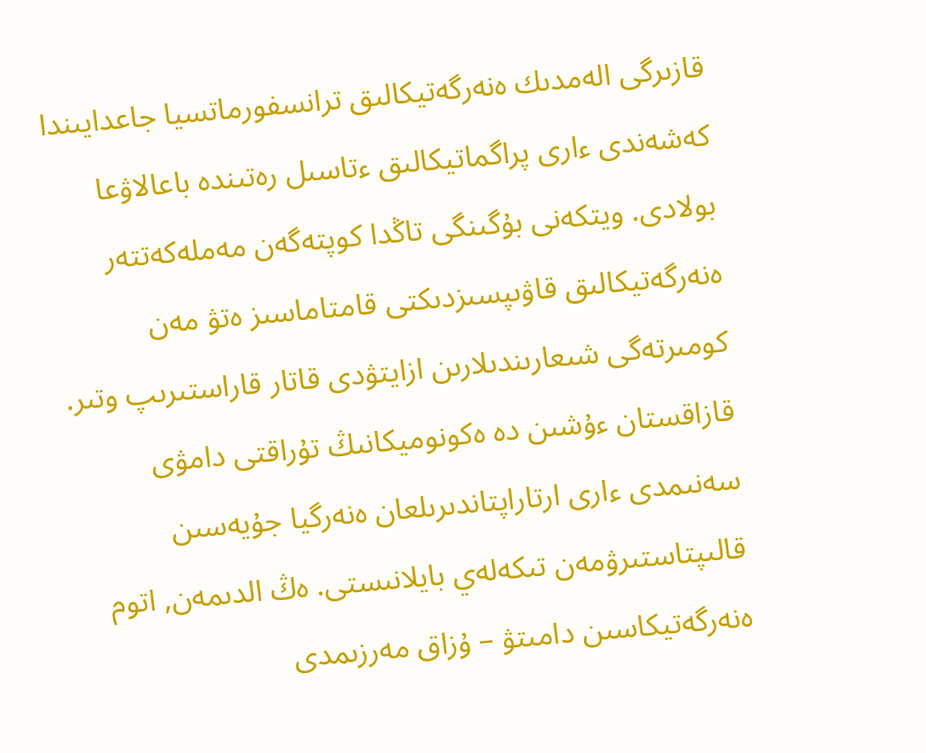قازىرگى الەمدىك ەنەرگەتيكالىق ترانسفورماتسيا جاعدايىندا كەشەندى ءارى پراگماتيكالىق ءتاسىل رەتىندە باعالاۋعا بولادى. ويتكەنى بۇگىنگى تاڭدا كوپتەگەن مەملەكەتتەر ەنەرگەتيكالىق قاۋىپسىزدىكتى قامتاماسىز ەتۋ مەن كومىرتەگى شىعارىندىلارىن ازايتۋدى قاتار قاراستىرىپ وتىر. قازاقستان ءۇشىن دە ەكونوميكانىڭ تۇراقتى دامۋى سەنىمدى ءارى ارتاراپتاندىرىلعان ەنەرگيا جۇيەسىن قالىپتاستىرۋمەن تىكەلەي بايلانىستى. ەڭ الدىمەن, اتوم ەنەرگەتيكاسىن دامىتۋ – ۇزاق مەرزىمدى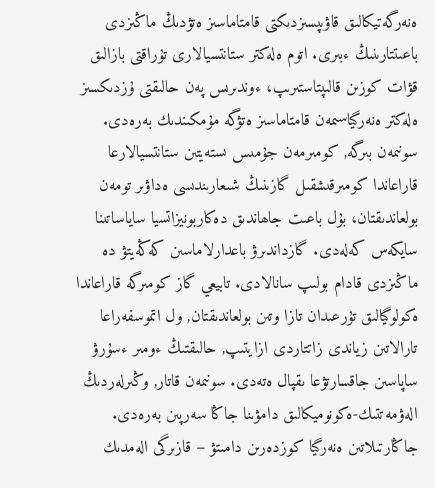ەنەرگەتيكالىق قاۋىپسىزدىكتى قامتاماسىز ەتۋدىڭ ماڭىزدى باعىتتارىنىڭ ءبىرى. اتوم ەلەكتر ستانتسيالارى تۇراقتى بازالىق قۋات كوزىن قالىپتاستىرىپ، ءوندىرىس پەن حالىقتى ۇزدىكسىز ەلەكتر ەنەرگياسىمەن قامتاماسىز ەتۋگە مۇمكىندىك بەرەدى. سونىمەن بىرگە, كومىرمەن جۇمىس ىستەيتىن ستانتسيالارعا قاراعاندا كومىرقىشقىل گازىنىڭ شىعارىندىسى ەداۋىر تومەن بولعاندىقتان، بۇل باعىت جاھاندىق دەكاربونيزاتسيا ساياساتىنا سايكەس كەلەدى. گازداندىرۋ باعدارلاماسىن كەڭەيتۋ دە ماڭىزدى قادام بولىپ سانالادى. تابيعي گاز كومىرگە قاراعاندا ەكولوگيالىق تۇرعىدان تازا وتىن بولعاندىقتان, ول اتموسفەراعا تارالاتىن زياندى زاتتاردى ازايتىپ, حالىقتىڭ ءومىر ءسۇرۋ ساپاسىن جاقسارتۋعا ىقپال ەتەدى. سونىمەن قاتار, وڭىرلەردىڭ الەۋمەتتىك-ەكونوميكالىق دامۋىنا جاڭا سەرپىن بەرەدى. جاڭارتىلاتىن ەنەرگيا كوزدەرىن دامىتۋ – قازىرگى الەمدىك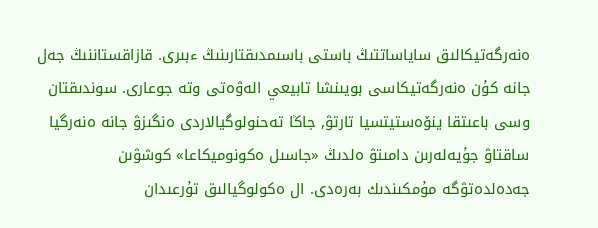ەنەرگەتيكالىق ساياساتتىڭ باستى باسىمدىقتارىنىڭ ءبىرى. قازاقستاننىڭ جەل جانە كۇن ەنەرگەتيكاسى بويىنشا تابيعي الەۋەتى وتە جوعارى. سوندىقتان وسى باعىتقا ينۆەستيتسيا تارتۋ, جاڭا تەحنولوگيالاردى ەنگىزۋ جانە ەنەرگيا ساقتاۋ جۇيەلەرىن دامىتۋ ەلدىڭ «جاسىل ەكونوميكاعا» كوشۋىن جەدەلدەتۋگە مۇمكىندىك بەرەدى. ال ەكولوگيالىق تۇرعىدان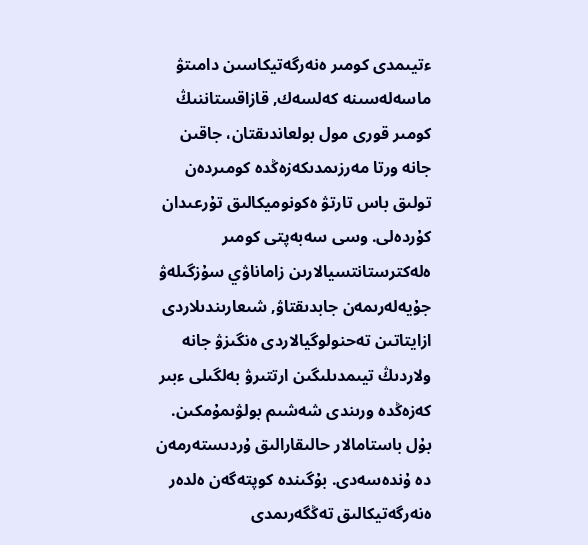ءتيىمدى كومىر ەنەرگەتيكاسىن دامىتۋ ماسەلەسىنە كەلسەك, قازاقستاننىڭ كومىر قورى مول بولعاندىقتان، جاقىن جانە ورتا مەرزىمدىكەزەڭدە كومىردەن تولىق باس تارتۋ ەكونوميكالىق تۇرعىدان كۇردەلى. وسى سەبەپتى كومىر ەلەكترستانتسيالارىن زاماناۋي سۇزگىلەۋ جۇيەلەرىمەن جابدىقتاۋ, شىعارىندىلاردى ازايتاتىن تەحنولوگيالاردى ەنگىزۋ جانە ولاردىڭ تيىمدىلىگىن ارتتىرۋ بەلگىلى ءبىر كەزەڭدە ورىندى شەشىم بولۋىمۇمكىن. بۇل باستامالار حالىقارالىق ۇردىستەرمەن دە ۇندەسەدى. بۇگىندە كوپتەگەن ەلدەر ەنەرگەتيكالىق تەڭگەرىمدى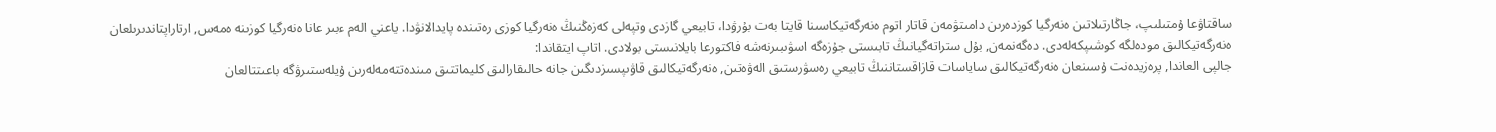ساقتاۋعا ۇمتىلىپ، جاڭارتىلاتىن ەنەرگيا كوزدەرىن دامىتۋمەن قاتار اتوم ەنەرگەتيكاسىنا قايتا بەت بۇرۋدا، تابيعي گازدى وتپەلى كەزەڭنىڭ ەنەرگيا كوزى رەتىندە پايدالانۋدا. ياعني الەم ءبىر عانا ەنەرگيا كوزىنە ەمەس, ارتاراپتاندىرىلعان ەنەرگەتيكالىق مودەلگە كوشىپكەلەدى. دەگەنمەن, بۇل ستراتەگيانىڭ تابىستى جۇزەگە اسۋىبىرنەشە فاكتورعا بايلانىستى بولادى. اتاپ ايتقاندا:
جالپى العاندا, پرەزيدەنت ۇسىنعان ەنەرگەتيكالىق ساياسات قازاقستاننىڭ تابيعي رەسۋرستىق الەۋەتىن, ەنەرگەتيكالىق قاۋىپسىزدىگىن جانە حالىقارالىق كليماتتىق مىندەتتەمەلەرىن ۇيلەستىرۋگە باعىتتالعان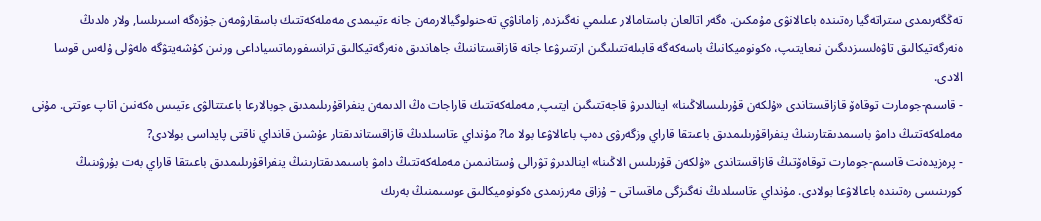تەڭگەرىمدى ستراتەگيا رەتىندە باعالانۋى مۇمكىن. ەگەر اتالعان باستامالار عىلىمي نەگىزدە, زاماناۋي تەحنولوگيالارمەن جانە ءتيىمدى مەملەكەتتىك باسقارۋمەن جۇزەگە اسىرىلسا, ولار ەلدىڭ ەنەرگەتيكالىق تاۋەلسىزدىگىن نىعايتىپ، ەكونوميكانىڭ باسەكەگە قابىلەتتىلىگىن ارتتىرۋعا جانە قازاقستاننىڭ جاھاندىق ەنەرگەتيكالىق ترانسفورماتسياداعى ورنىن كۇشەيتۋگە ەلەۋلى ۇلەس قوسا الادى.
- قاسىم-جومارت توقاەۆ قازاقستاندى «ۇلكەن قۇرىلىسالاڭىنا» اينالدىرۋ قاجەتتىگىن ايتىپ, مەملەكەتتىك قاراجات ەڭ الدىمەن ينفراقۇرىلىمدىق جوبالارعا باعىتتالۋى ءتيىس ەكەنىن اتاپ ءوتتى. مۇنى مەملەكەتتىڭ دامۋ باسىمدىقتارىنىڭ ينفراقۇرىلىمدىق باعىتقا قاراي وزگەرۋى دەپ باعالاۋعا بولا ما? مۇنداي ءتاسىلدىڭ قازاقستاندىقتار ءۇشىن قانداي ناقتى پايداسى بولادى?
- پرەزيدەنت قاسىم-جومارت توقاەۆتىڭ قازاقستاندى «ۇلكەن قۇرىلىس الاڭىنا» اينالدىرۋ تۋرالى ۇستانىمىن مەملەكەتتىڭ دامۋ باسىمدىقتارىنىڭ ينفراقۇرىلىمدىق باعىتقا قاراي بەت بۇرۋىنىڭ كورىنىسى رەتىندە باعالاۋعا بولادى. مۇنداي ءتاسىلدىڭ نەگىزگى ماقساتى – ۇزاق مەرزىمدى ەكونوميكالىق ءوسىمنىڭ بەرىك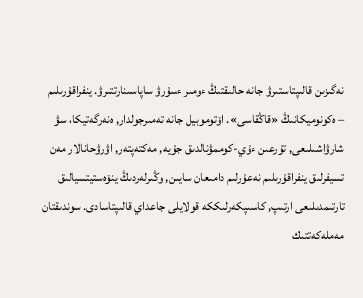نەگىزىن قالىپتاستىرۋ جانە حالىقتىڭ ءومىر ءسۇرۋ ساپاسىنارتتىرۋ. ينفراقۇرىلىم – ەكونوميكانىڭ «قاڭقاسى». اۆتوموبيل جانە تەمىرجولدار, ەنەرگەتيكا، سۋ شارۋاشىلىعى, تۇرعىن ءۇي-كوممۋنالدىق جۇيە, مەكتەپتەر, اۋرۋحانالار مەن تسيفرلىق ينفراقۇرىلىم نەعۇرلىم دامىعان سايىن, وڭىرلەردىڭ ينۆەستيتسيالىق تارتىمدىلىعى ارتىپ, كاسىپكەرلىككە قولايلى جاعداي قالىپتاسادى. سوندىقتان مەملەكەتتىك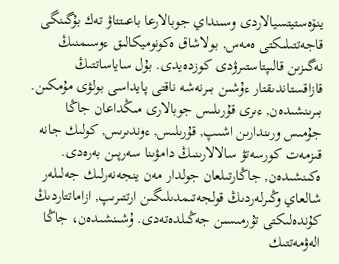ينۆەستيتسيالاردى وسىنداي جوبالارعا باعىتتاۋ تەك بۇگىنگى قاجەتتىلىكتى ەمەس, بولاشاق ەكونوميكالىق ءوسىمنىڭ نەگىزىن قالىپتاستىرۋدى كوزدەيدى. بۇل ساياساتتىڭ قازاقستاندىقتار ءۇشىن بىرنەشە ناقتى پايداسى بولۋى مۇمكىن. بىرىنشىدەن, ءىرى قۇرىلىس جوبالارى مىڭداعان جاڭا جۇمىس ورىندارىن اشىپ, قۇرىلىس, ءوندىرىس, كولىك جانە قىزمەت كورسەتۋ سالالارىنىڭ دامۋىنا سەرپىن بەرەدى. ەكىنشىدەن, جاڭارتىلعان جولدار مەن ينجەنەرلىك جەلىلەر شالعاي وڭىرلەردىڭ قولجەتىمدىلىگىن ارتتىرىپ, ازاماتتاردىڭ كۇندەلىكتى تۇرمىسىن جەڭىلدەتەدى. ۇشىنشىدەن، جاڭا الەۋمەتتىك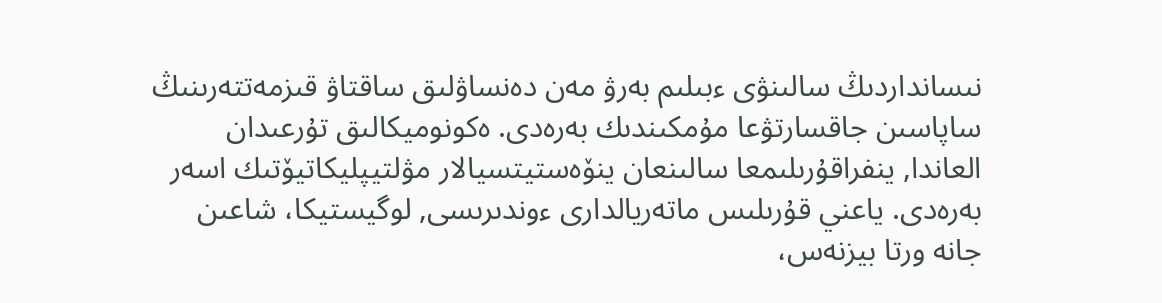نىسانداردىڭ سالىنۋى ءبىلىم بەرۋ مەن دەنساۋلىق ساقتاۋ قىزمەتتەرىنىڭ ساپاسىن جاقسارتۋعا مۇمكىندىك بەرەدى. ەكونوميكالىق تۇرعىدان العاندا, ينفراقۇرىلىمعا سالىنعان ينۆەستيتسيالار مۋلتيپليكاتيۆتىك اسەر بەرەدى. ياعني قۇرىلىس ماتەريالدارى ءوندىرىسى, لوگيستيكا، شاعىن جانە ورتا بيزنەس،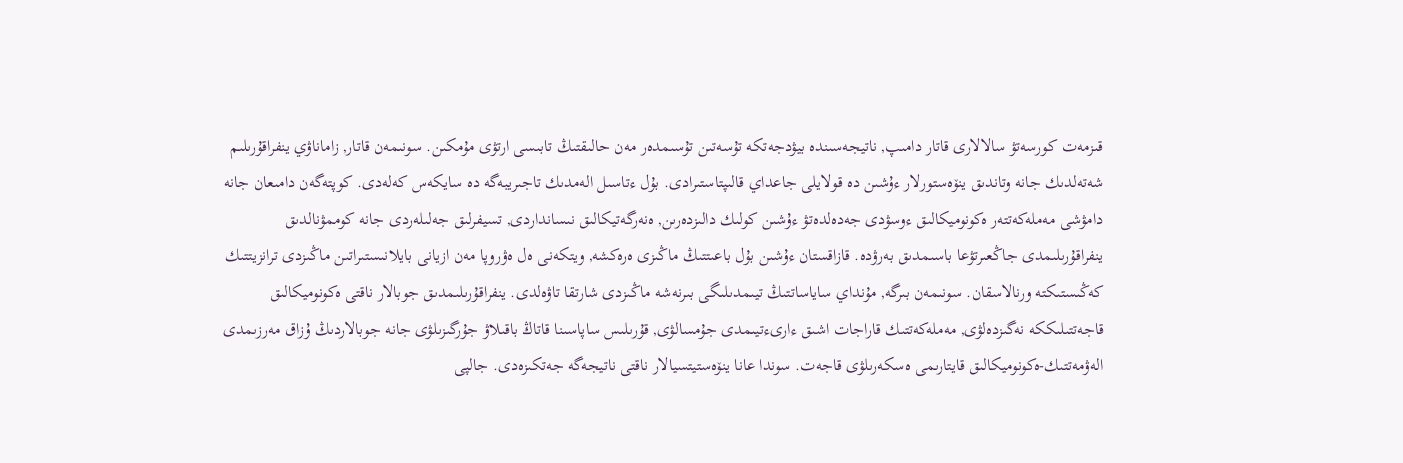قىزمەت كورسەتۋ سالالارى قاتار دامىپ, ناتيجەسىندە بيۋدجەتكە تۇسەتىن تۇسىمدەر مەن حالىقتىڭ تابىسى ارتۋى مۇمكىن. سونىمەن قاتار, زاماناۋي ينفراقۇرىلىم شەتەلدىك جانە وتاندىق ينۆەستورلار ءۇشىن دە قولايلى جاعداي قالىپتاستىرادى. بۇل ءتاسىل الەمدىك تاجىريبەگە دە سايكەس كەلەدى. كوپتەگەن دامىعان جانە دامۋشى مەملەكەتتەر ەكونوميكالىق ءوسۋدى جەدەلدەتۋ ءۇشىن كولىك دالىزدەرىن, ەنەرگەتيكالىق نىسانداردى, تسيفرلىق جەلىلەردى جانە كوممۋنالدىق ينفراقۇرىلىمدى جاڭعىرتۋعا باسىمدىق بەرۋدە. قازاقستان ءۇشىن بۇل باعىتتىڭ ماڭىزى ەرەكشە, ويتكەنى ەل ەۋروپا مەن ازيانى بايلانىستىراتىن ماڭىزدى ترانزيتتىك كەڭىستىكتە ورنالاسقان. سونىمەن بىرگە, مۇنداي ساياساتتىڭ تيىمدىلىگى بىرنەشە ماڭىزدى شارتقا تاۋەلدى. ينفراقۇرىلىمدىق جوبالار ناقتى ەكونوميكالىق قاجەتتىلىككە نەگىزدەلۋى, مەملەكەتتىك قاراجات اشىق ءارىءتيىمدى جۇمسالۋى, قۇرىلىس ساپاسىنا قاتاڭ باقىلاۋ جۇرگىزىلۋى جانە جوبالاردىڭ ۇزاق مەرزىمدى الەۋمەتتىك-ەكونوميكالىق قايتارىمى ەسكەرىلۋى قاجەت. سوندا عانا ينۆەستيتسيالار ناقتى ناتيجەگە جەتكىزەدى. جالپى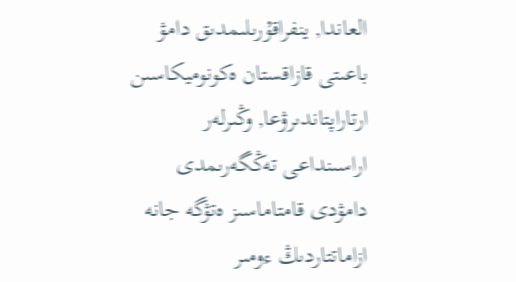العاندا, ينفراقۇرىلىمدىق دامۋ باعىتى قازاقستان ەكونوميكاسىن ارتاراپتاندىرۋعا, وڭىرلەر اراسىنداعى تەڭگەرىمدى دامۋدى قامتاماسىز ەتۋگە جانە ازاماتتاردىڭ ءومىر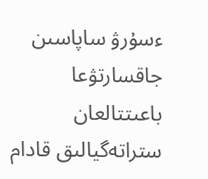ءسۇرۋ ساپاسىن جاقسارتۋعا باعىتتالعان ستراتەگيالىق قادام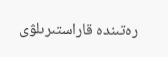رەتىندە قاراستىرىلۋى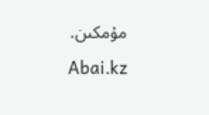مۇمكىن.
Abai.kz